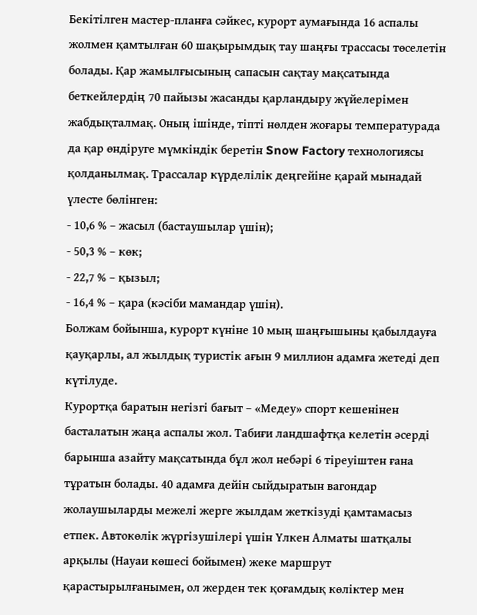Бекітілген мастер-планға сәйкес, курорт аумағында 16 аспалы жолмен қамтылған 60 шақырымдық тау шаңғы трассасы төселетін болады. Қар жамылғысының сапасын сақтау мақсатында беткейлердің 70 пайызы жасанды қарландыру жүйелерімен жабдықталмақ. Оның ішінде, тіпті нөлден жоғары температурада да қар өндіруге мүмкіндік беретін Snow Factory технологиясы қолданылмақ. Трассалар күрделілік деңгейіне қарай мынадай үлесте бөлінген:
- 10,6 % – жасыл (бастаушылар үшін);
- 50,3 % – көк;
- 22,7 % – қызыл;
- 16,4 % – қара (кәсіби мамандар үшін).
Болжам бойынша, курорт күніне 10 мың шаңғышыны қабылдауға қауқарлы, ал жылдық туристік ағын 9 миллион адамға жетеді деп күтілуде.
Курортқа баратын негізгі бағыт – «Медеу» спорт кешенінен басталатын жаңа аспалы жол. Табиғи ландшафтқа келетін әсерді барынша азайту мақсатында бұл жол небәрі 6 тіреуіштен ғана тұратын болады. 40 адамға дейін сыйдыратын вагондар жолаушыларды межелі жерге жылдам жеткізуді қамтамасыз етпек. Автокөлік жүргізушілері үшін Үлкен Алматы шатқалы арқылы (Науаи көшесі бойымен) жеке маршрут қарастырылғанымен, ол жерден тек қоғамдық көліктер мен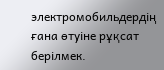электромобильдердің ғана өтуіне рұқсат берілмек.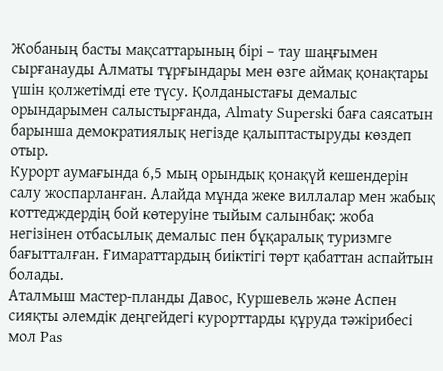Жобаның басты мақсаттарының бірі – тау шаңғымен сырғанауды Алматы тұрғындары мен өзге аймақ қонақтары үшін қолжетімді ете түсу. Қолданыстағы демалыс орындарымен салыстырғанда, Almaty Superski баға саясатын барынша демократиялық негізде қалыптастыруды көздеп отыр.
Курорт аумағында 6,5 мың орындық қонақүй кешендерін салу жоспарланған. Алайда мұнда жеке виллалар мен жабық коттедждердің бой көтеруіне тыйым салынбақ: жоба негізінен отбасылық демалыс пен бұқаралық туризмге бағытталған. Ғимараттардың биіктігі төрт қабаттан аспайтын болады.
Аталмыш мастер-планды Давос, Куршевель және Аспен сияқты әлемдік деңгейдегі курорттарды құруда тәжірибесі мол Pas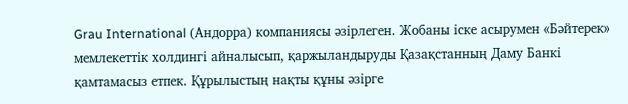Grau International (Андорра) компаниясы әзірлеген. Жобаны іске асырумен «Бәйтерек» мемлекеттік холдингі айналысып, қаржыландыруды Қазақстанның Даму Банкі қамтамасыз етпек. Құрылыстың нақты құны әзірге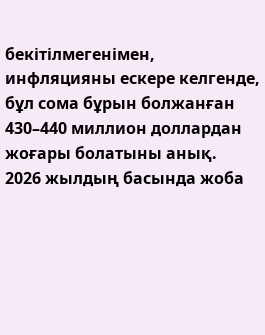бекітілмегенімен, инфляцияны ескере келгенде, бұл сома бұрын болжанған 430–440 миллион доллардан жоғары болатыны анық.
2026 жылдың басында жоба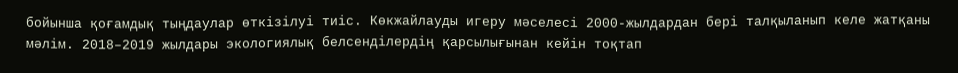бойынша қоғамдық тыңдаулар өткізілуі тиіс. Көкжайлауды игеру мәселесі 2000-жылдардан бері талқыланып келе жатқаны мәлім. 2018–2019 жылдары экологиялық белсенділердің қарсылығынан кейін тоқтап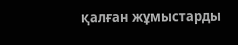қалған жұмыстарды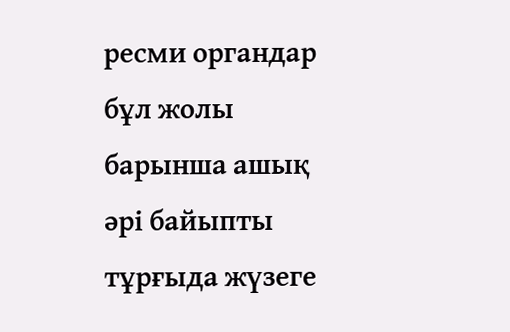ресми органдар бұл жолы барынша ашық әрі байыпты тұрғыда жүзеге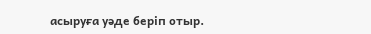асыруға уәде беріп отыр.